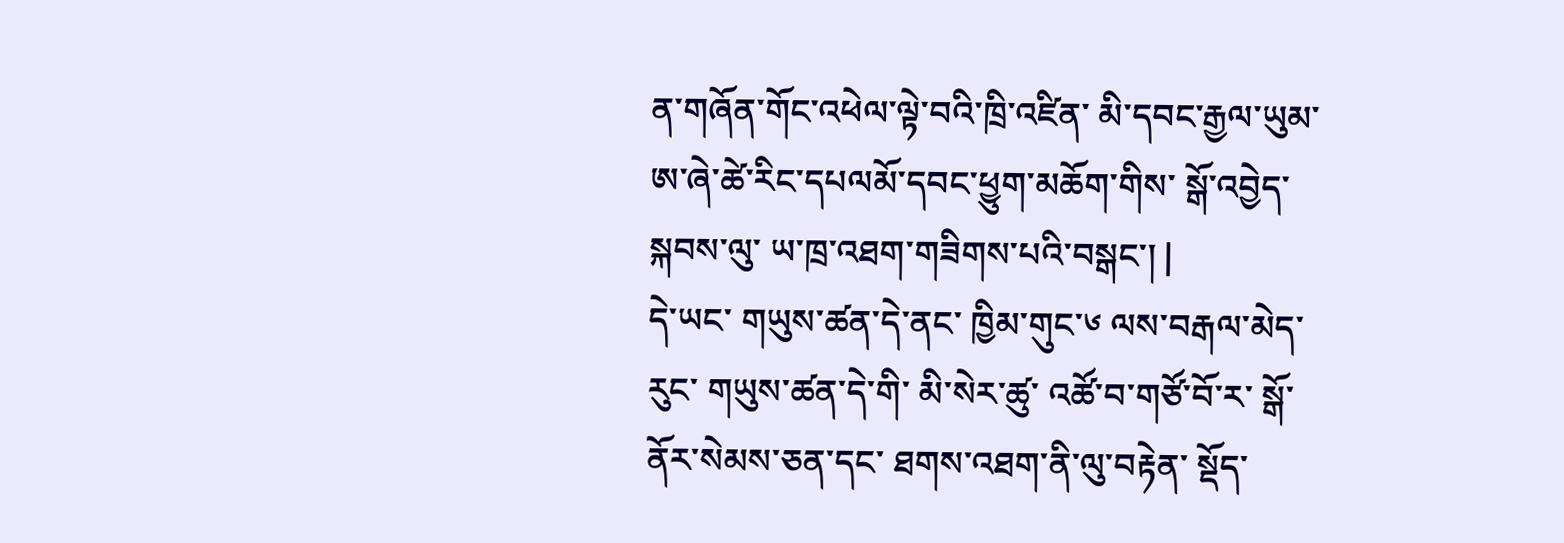ན་གཞོན་གོང་འཕེལ་ལྟེ་བའི་ཁྲི་འཛིན་ མི་དབང་རྒྱལ་ཡུམ་ ཨ་ཞེ་ཚེ་རིང་དཔལམོ་དབང་ཕྱུག་མཆོག་གིས་ སྒོ་འབྱེད་སྐབས་ལུ་ ཡ་ཁྲ་འཐག་གཟིགས་པའི་བསྒང་། |
དེ་ཡང་ གཡུས་ཚན་དེ་ནང་ ཁྱིམ་གུང་༦ ལས་བརྒལ་མེད་རུང་ གཡུས་ཚན་དེ་གི་ མི་སེར་ཚུ་ འཚོ་བ་གཙོ་བོ་ར་ སྒོ་ནོར་སེམས་ཅན་དང་ ཐགས་འཐག་ནི་ལུ་བརྟེན་ སྡོད་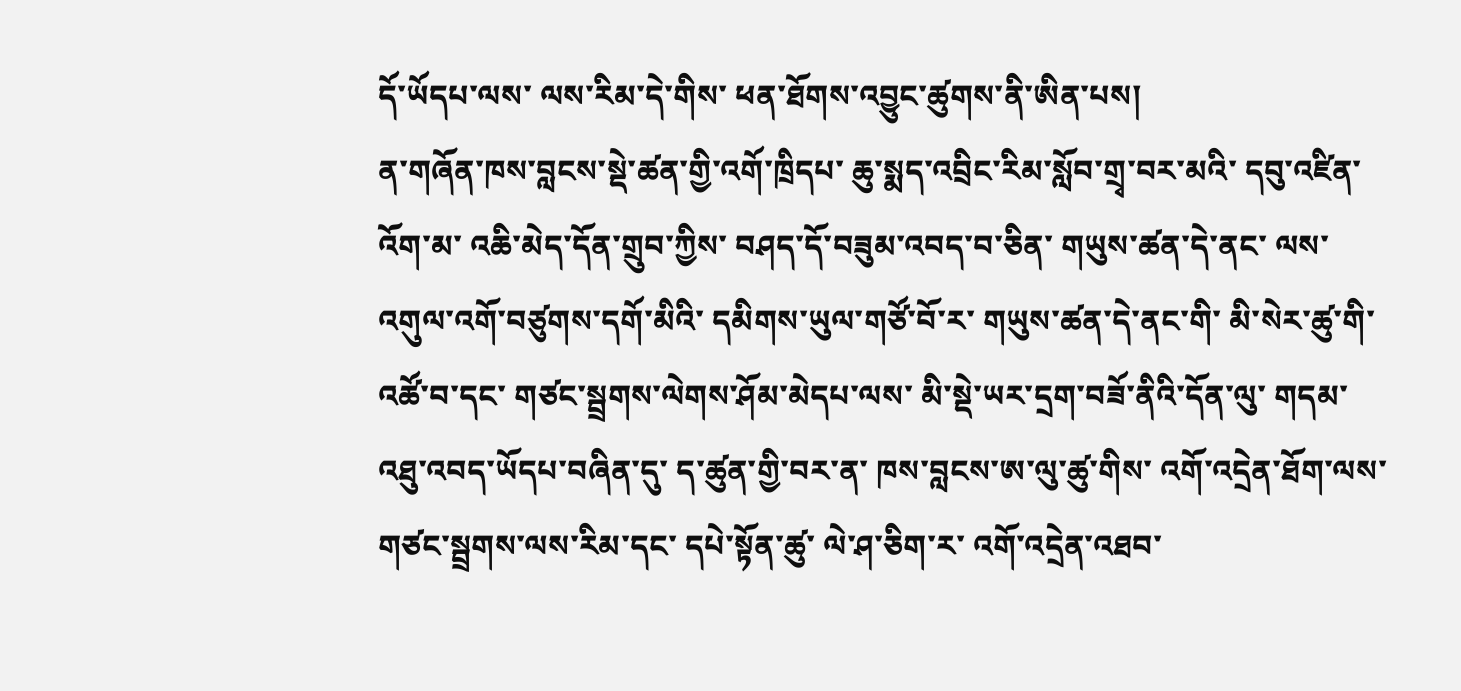དོ་ཡོདཔ་ལས་ ལས་རིམ་དེ་གིས་ ཕན་ཐོགས་འབྱུང་ཚུགས་ནི་ཨིན་པས།
ན་གཞོན་ཁས་བླངས་སྡེ་ཚན་གྱི་འགོ་ཁྲིདཔ་ ཆུ་སྨད་འབྲིང་རིམ་སློབ་གྲྭ་བར་མའི་ དབུ་འཛིན་འོག་མ་ འཆི་མེད་དོན་གྲུབ་ཀྱིས་ བཤད་དོ་བཟུམ་འབད་བ་ཅིན་ གཡུས་ཚན་དེ་ནང་ ལས་འགུལ་འགོ་བཙུགས་དགོ་མིའི་ དམིགས་ཡུལ་གཙོ་བོ་ར་ གཡུས་ཚན་དེ་ནང་གི་ མི་སེར་ཚུ་གི་ འཚོ་བ་དང་ གཙང་སྦྲགས་ལེགས་ཤོམ་མེདཔ་ལས་ མི་སྡེ་ཡར་དྲག་བཟོ་ནིའི་དོན་ལུ་ གདམ་འཐུ་འབད་ཡོདཔ་བཞིན་དུ་ ད་ཚུན་གྱི་བར་ན་ ཁས་བླངས་ཨ་ལུ་ཚུ་གིས་ འགོ་འདྲེན་ཐོག་ལས་ གཙང་སྦྲགས་ལས་རིམ་དང་ དཔེ་སྟོན་ཚུ་ ལེ་ཤ་ཅིག་ར་ འགོ་འདྲེན་འཐབ་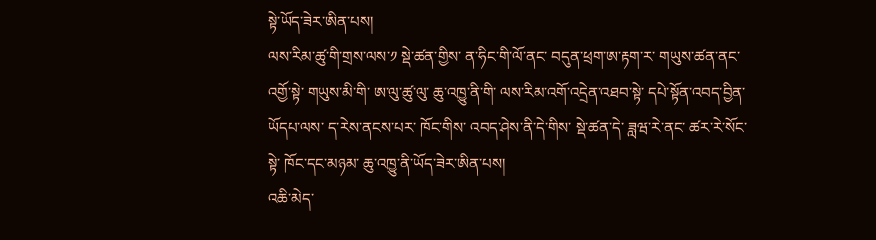སྟེ་ཡོད་ཟེར་ཨིན་པས།
ལས་རིམ་ཚུ་གི་གྲས་ལས་༡ སྡེ་ཚན་གྱིས་ ན་ཧིང་གི་ལོ་ནང་ བདུན་ཕྲག་ཨ་རྟག་ར་ གཡུས་ཚན་ནང་འགྱོ་སྟེ་ གཡུས་མི་གི་ ཨ་ལུ་ཚུ་ལུ་ ཆུ་འཁྱུ་ནི་གི་ ལས་རིམ་འགོ་འདྲེན་འཐབ་སྟེ་ དཔེ་སྟོན་འབད་བྱིན་ཡོདཔ་ལས་ ད་རེས་ནངས་པར་ ཁོང་གིས་ འབད་ཤེས་ནི་དེ་གིས་ སྡེ་ཚན་དེ་ ཟླཝ་རེ་ནང་ ཚར་རེ་སོང་སྟེ་ ཁོང་དང་མཉམ་ ཆུ་འཁྱུ་ནི་ཡོད་ཟེར་ཨིན་པས།
འཆི་མེད་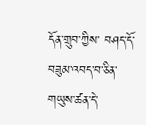དོན་གྲུབ་ཀྱིས་ བཤད་དོ་བཟུམ་འབད་བ་ཅིན་ གཡུས་ཚན་དེ་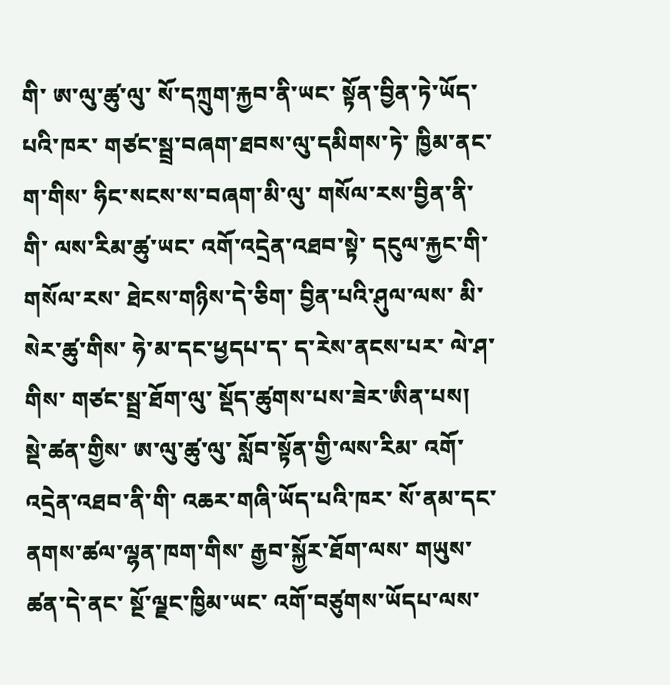གི་ ཨ་ལུ་ཚུ་ལུ་ སོ་དཀྲུག་རྐྱབ་ནི་ཡང་ སྟོན་བྱིན་ཏེ་ཡོད་པའི་ཁར་ གཙང་སྦྲ་བཞག་ཐབས་ལུ་དམིགས་ཏེ་ ཁྱིམ་ནང་ག་གིས་ ཧིང་སངས་ས་བཞག་མི་ལུ་ གསོལ་རས་བྱིན་ནི་གི་ ལས་རིམ་ཚུ་ཡང་ འགོ་འདྲེན་འཐབ་སྟེ་ དངུལ་རྐྱང་གི་གསོལ་རས་ ཐེངས་གཉིས་དེ་ཅིག་ བྱིན་པའི་ཤུལ་ལས་ མི་སེར་ཚུ་གིས་ ཧེ་མ་དང་ཕྱདཔ་ད་ ད་རེས་ནངས་པར་ ལེ་ཤ་གིས་ གཙང་སྦྲ་ཐོག་ལུ་ སྡོད་ཚུགས་པས་ཟེར་ཨིན་པས།
སྡེ་ཚན་གྱིས་ ཨ་ལུ་ཚུ་ལུ་ སློབ་སྟོན་གྱི་ལས་རིམ་ འགོ་འདྲེན་འཐབ་ནི་གི་ འཆར་གཞི་ཡོད་པའི་ཁར་ སོ་ནམ་དང་ ནགས་ཚལ་ལྷན་ཁག་གིས་ རྒྱབ་སྐྱོར་ཐོག་ལས་ གཡུས་ཚན་དེ་ནང་ སྔོ་ལྗང་ཁྱིམ་ཡང་ འགོ་བཙུགས་ཡོདཔ་ལས་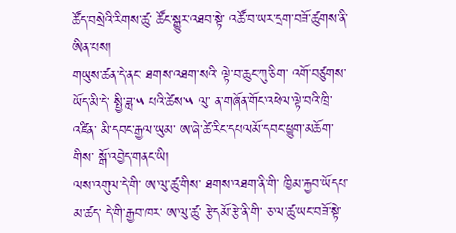ཚོད་བསྲེའི་རིགས་ཚུ་ ཚོང་སྒྱུར་འཐབ་སྟེ་ འཚོ་བ་ཡར་དྲག་བཟོ་ཚུགས་ནི་ཨིན་པས།
གཡུས་ཚན་དེ་ནང་ ཐགས་འཐག་སའི་ ལྟེ་བ་ཆུང་ཀུ་ཅིག་ འགོ་བཙུགས་ཡོད་མི་དེ་ སྤྱི་ཟླ་༥ པའི་ཚེས་༥ ལུ་ ན་གཞོན་གོང་འཕེལ་ལྟེ་བའི་ཁྲི་འཛིན་ མི་དབང་རྒྱལ་ཡུམ་ ཨ་ཞེ་ཚེ་རིང་དཔལམོ་དབང་ཕྱུག་མཆོག་གིས་ སྒོ་འབྱེད་གནང་ཡི།
ལས་འགུལ་དེ་གི་ ཨ་ལུ་ཚུ་གིས་ ཐགས་འཐག་ནི་གི་ ཁྱིམ་རྐྱབ་ཡོདཔ་མ་ཚད་ དེ་གི་རྒྱབ་ཁར་ ཨ་ལུ་ཚུ་ རྩེདམོ་རྩེ་ནི་གི་ ཅ་ལ་ཚུ་ཡང་བཟོ་སྟེ་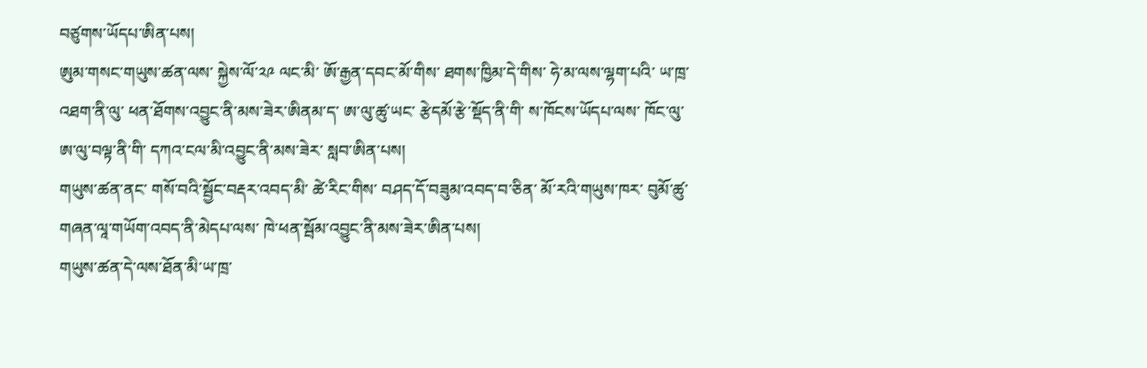བཙུགས་ཡོདཔ་ཨིན་པས།
ཨུམ་གསང་གཡུས་ཚན་ལས་ སྐྱེས་ལོ་༢༩ ལང་མི་ ཨོ་རྒྱན་དབང་མོ་གིས་ ཐགས་ཁྱིམ་དེ་གིས་ ཧེ་མ་ལས་ལྷག་པའི་ ཡ་ཁྲ་འཐག་ནི་ལུ་ ཕན་ཐོགས་འབྱུང་ནི་མས་ཟེར་ཨིནམ་ད་ ཨ་ལུ་ཚུ་ཡང་ རྩེདམོ་རྩེ་སྡོད་ནི་གི་ ས་ཁོངས་ཡོདཔ་ལས་ ཁོང་ལུ་ ཨ་ལུ་བལྟ་ནི་གི་ དཀའ་ངལ་མི་འབྱུང་ནི་མས་ཟེར་ སླབ་ཨིན་པས།
གཡུས་ཚན་ནང་ གསོ་བའི་སྦྱོང་བརྡར་འབད་མི་ ཚེ་རིང་གིས་ བཤད་དོ་བཟུམ་འབད་བ་ཅིན་ མོ་རའི་གཡུས་ཁར་ བུམོ་ཚུ་གཞན་ལཱ་གཡོག་འབད་ནི་མེདཔ་ལས་ ཁེ་ཕན་སྦོམ་འབྱུང་ནི་མས་ཟེར་ཨིན་པས།
གཡུས་ཚན་དེ་ལས་ཐོན་མི་ཡ་ཁྲ་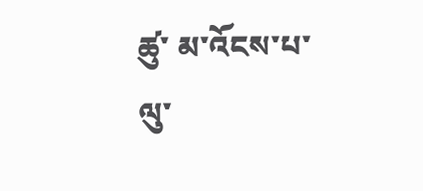ཚུ་ མ་འོངས་པ་ལུ་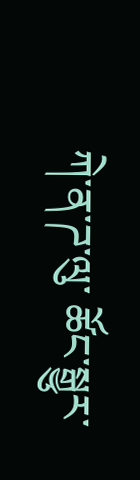ཀེ་ན་ཌ་ལུ་ ཚོང་སྒྱུར་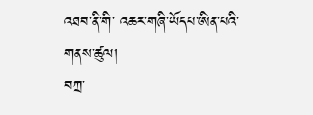འཐབ་ནི་གི་ འཆར་གཞི་ཡོདཔ་ཨིན་པའི་གནས་ཚུལ།
བཀྲ་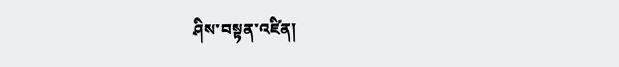ཤིས་བསྟན་འཛིན།